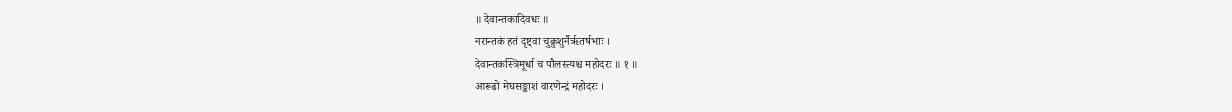॥ देवान्तकादिवधः ॥
नरान्तकं हतं दृष्ट्वा चुक्रुशुर्नैरृतर्षभाः ।
देवान्तकस्त्रिमूर्धा च पौलस्त्यश्च महोदरः ॥ १ ॥
आरूढो मेघसङ्काशं वारणेन्द्रं महोदरः ।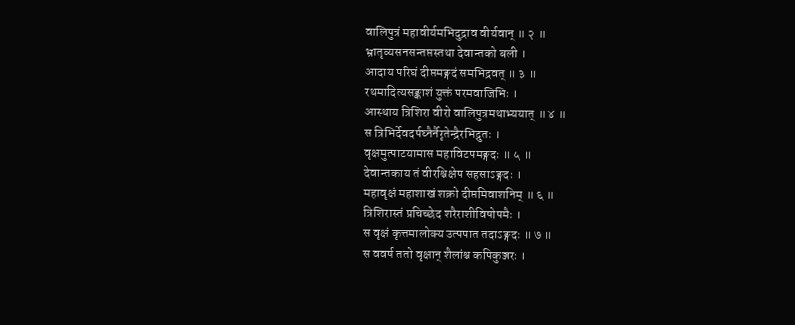वालिपुत्रं महावीर्यमभिदुद्राव वीर्यवान् ॥ २ ॥
भ्रातृव्यसनसन्तप्तस्तथा देवान्तको बली ।
आदाय परिघं दीप्तमङ्गदं समभिद्रवत् ॥ ३ ॥
रथमादित्यसङ्काशं युक्तं परमवाजिभिः ।
आस्थाय त्रिशिरा वीरो वालिपुत्रमथाभ्ययात् ॥ ४ ॥
स त्रिभिर्देवदर्पघ्नैर्नैरृतेन्द्रैरभिद्रुतः ।
वृक्षमुत्पाटयामास महाविटपमङ्गदः ॥ ५ ॥
देवान्तकाय तं वीरश्चिक्षेप सहसाऽङ्गदः ।
महावृक्षं महाशाखं शक्रो दीप्तमिवाशनिम् ॥ ६ ॥
त्रिशिरास्तं प्रचिच्छेद शरैराशीविषोपमैः ।
स वृक्षं कृत्तमालोक्य उत्पपात तदाऽङ्गदः ॥ ७ ॥
स ववर्ष ततो वृक्षान् शैलांश्च कपिकुञ्जरः ।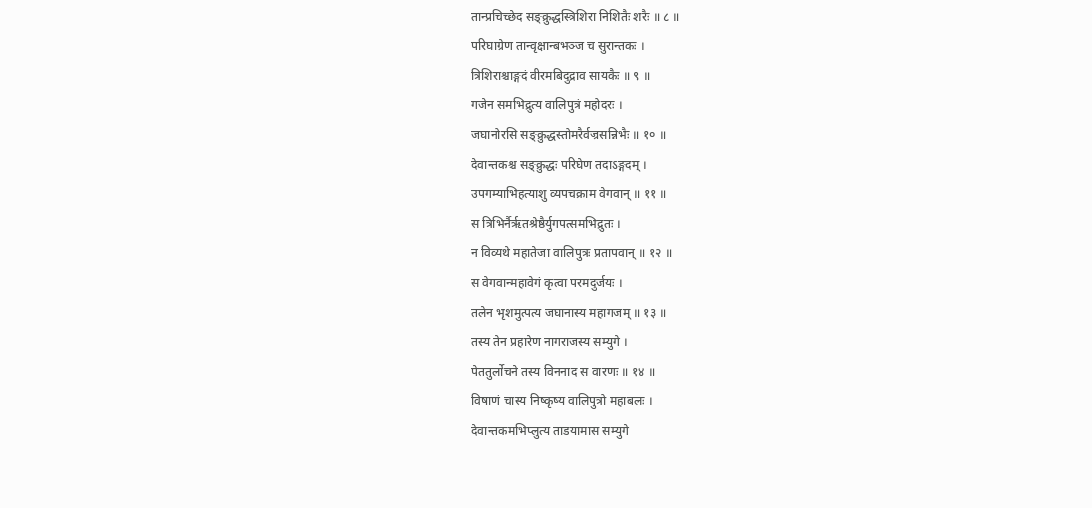तान्प्रचिच्छेद सङ्क्रुद्धस्त्रिशिरा निशितैः शरैः ॥ ८ ॥
परिघाग्रेण तान्वृक्षान्बभञ्ज च सुरान्तकः ।
त्रिशिराश्चाङ्गदं वीरमबिदुद्राव सायकैः ॥ ९ ॥
गजेन समभिद्रुत्य वालिपुत्रं महोदरः ।
जघानोरसि सङ्क्रुद्धस्तोमरैर्वज्रसन्निभैः ॥ १० ॥
देवान्तकश्च सङ्क्रुद्धः परिघेण तदाऽङ्गदम् ।
उपगम्याभिहत्याशु व्यपचक्राम वेगवान् ॥ ११ ॥
स त्रिभिर्नैरृतश्रेष्ठैर्युगपत्समभिद्रुतः ।
न विव्यथे महातेजा वालिपुत्रः प्रतापवान् ॥ १२ ॥
स वेगवान्महावेगं कृत्वा परमदुर्जयः ।
तलेन भृशमुत्पत्य जघानास्य महागजम् ॥ १३ ॥
तस्य तेन प्रहारेण नागराजस्य सम्युगे ।
पेततुर्लोचने तस्य विननाद स वारणः ॥ १४ ॥
विषाणं चास्य निष्कृष्य वालिपुत्रो महाबलः ।
देवान्तकमभिप्लुत्य ताडयामास सम्युगे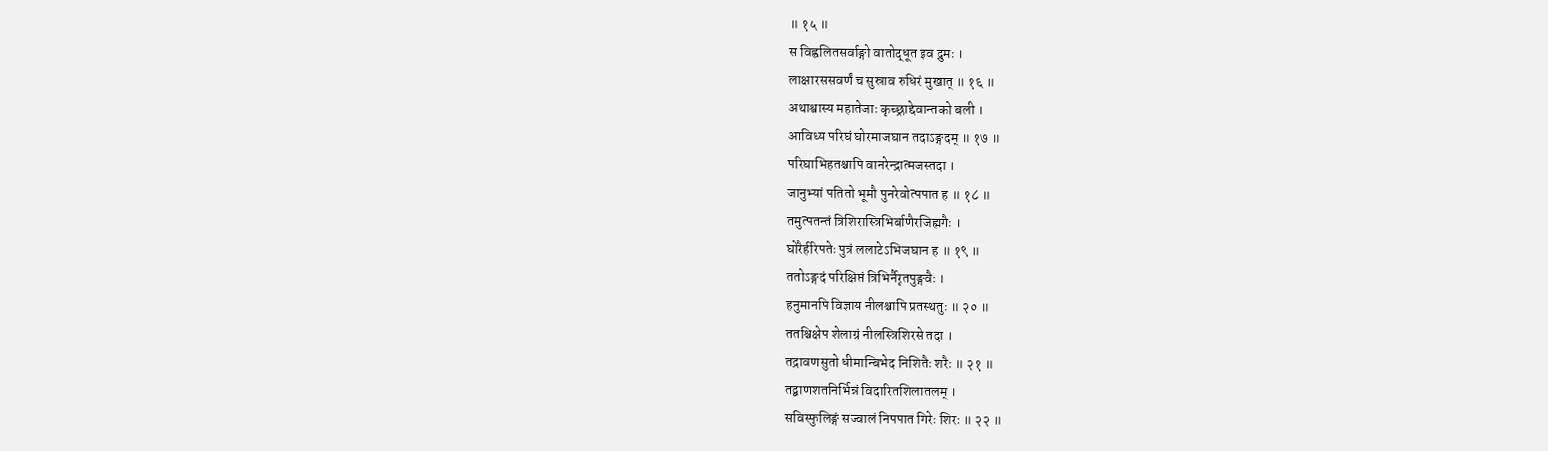॥ १५ ॥
स विह्वलितसर्वाङ्गो वातोद्धूत इव द्रुमः ।
लाक्षारससवर्णं च सुस्राव रुधिरं मुखात् ॥ १६ ॥
अथाश्वास्य महातेजाः कृच्छ्राद्देवान्तको बली ।
आविध्य परिघं घोरमाजघान तदाऽङ्गदम् ॥ १७ ॥
परिघाभिहतश्चापि वानरेन्द्रात्मजस्तदा ।
जानुभ्यां पतितो भूमौ पुनरेवोत्पपात ह ॥ १८ ॥
तमुत्पतन्तं त्रिशिरास्त्रिभिर्बाणैरजिह्मगैः ।
घोरैर्हरिपतेः पुत्रं ललाटेऽभिजघान ह ॥ १९ ॥
ततोऽङ्गदं परिक्षिप्तं त्रिभिर्नैरृतपुङ्गवैः ।
हनुमानपि विज्ञाय नीलश्चापि प्रतस्थतुः ॥ २० ॥
ततश्चिक्षेप शेलाग्रं नीलस्त्रिशिरसे तदा ।
तद्रावणसुतो धीमान्बिभेद निशितैः शरैः ॥ २१ ॥
तद्बाणशतनिर्भिन्नं विदारितशिलातलम् ।
सविस्फुलिङ्गं सज्वालं निपपात गिरेः शिरः ॥ २२ ॥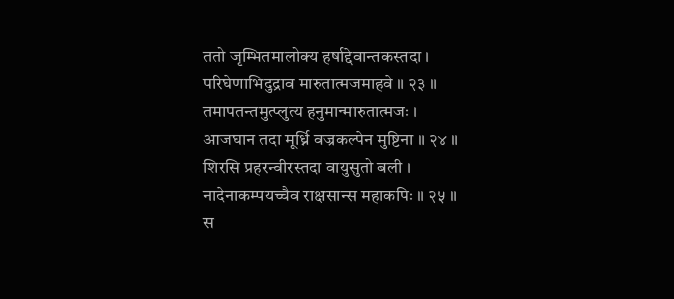ततो जृम्भितमालोक्य हर्षाद्देवान्तकस्तदा ।
परिघेणाभिदुद्राव मारुतात्मजमाहवे ॥ २३ ॥
तमापतन्तमुत्प्लुत्य हनुमान्मारुतात्मजः ।
आजघान तदा मूर्ध्नि वज्रकल्पेन मुष्टिना ॥ २४ ॥
शिरसि प्रहरन्वीरस्तदा वायुसुतो बली ।
नादेनाकम्पयच्चैव राक्षसान्स महाकपिः ॥ २५ ॥
स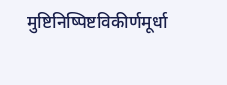मुष्टिनिष्पिष्टविकीर्णमूर्धा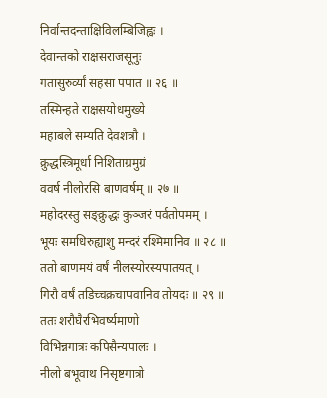निर्वान्तदन्ताक्षिविलम्बिजिह्वः ।
देवान्तको राक्षसराजसूनुः
गतासुरुर्व्यां सहसा पपात ॥ २६ ॥
तस्मिन्हते राक्षसयोधमुख्ये
महाबले सम्यति देवशत्रौ ।
क्रुद्धस्त्रिमूर्धा निशिताग्रमुग्रं
ववर्ष नीलोरसि बाणवर्षम् ॥ २७ ॥
महोदरस्तु सङ्क्रुद्धः कुञ्जरं पर्वतोपमम् ।
भूयः समधिरुह्याशु मन्दरं रश्मिमानिव ॥ २८ ॥
ततो बाणमयं वर्षं नीलस्योरस्यपातयत् ।
गिरौ वर्षं तडिच्चक्रचापवानिव तोयदः ॥ २९ ॥
ततः शरौघैरभिवर्ष्यमाणो
विभिन्नगात्रः कपिसैन्यपालः ।
नीलो बभूवाथ निसृष्टगात्रो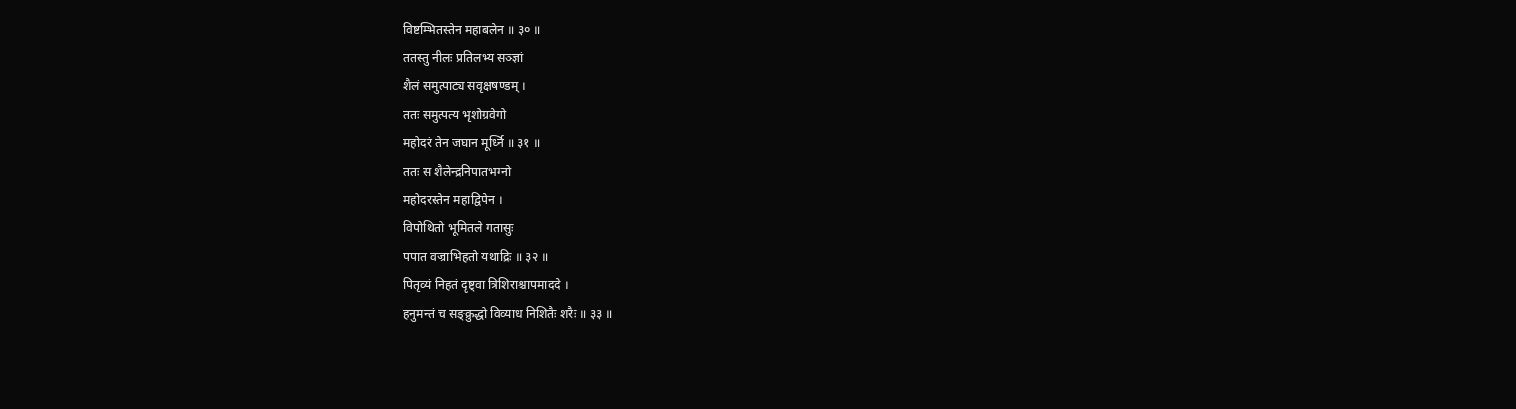विष्टम्भितस्तेन महाबलेन ॥ ३० ॥
ततस्तु नीलः प्रतिलभ्य सञ्ज्ञां
शैलं समुत्पाट्य सवृक्षषण्डम् ।
ततः समुत्पत्य भृशोग्रवेगो
महोदरं तेन जघान मूर्ध्नि ॥ ३१ ॥
ततः स शैलेन्द्रनिपातभग्नो
महोदरस्तेन महाद्विपेन ।
विपोथितो भूमितले गतासुः
पपात वज्राभिहतो यथाद्रिः ॥ ३२ ॥
पितृव्यं निहतं दृष्ट्वा त्रिशिराश्चापमाददे ।
हनुमन्तं च सङ्क्रुद्धो विव्याध निशितैः शरैः ॥ ३३ ॥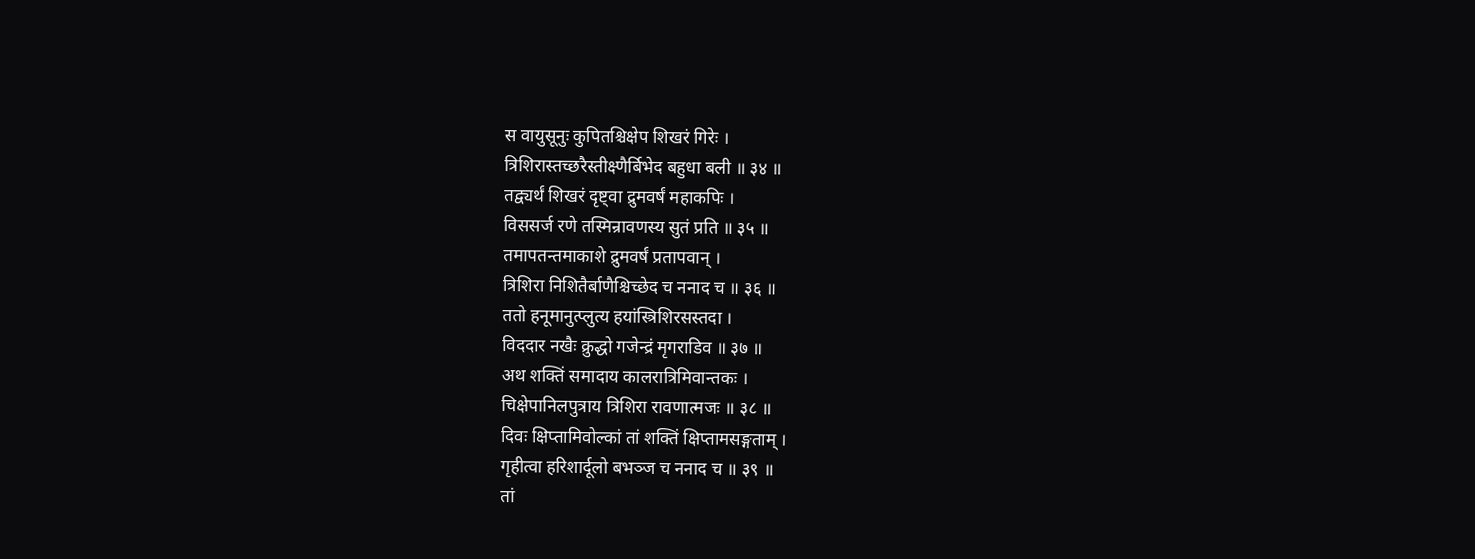स वायुसूनुः कुपितश्चिक्षेप शिखरं गिरेः ।
त्रिशिरास्तच्छरैस्तीक्ष्णैर्बिभेद बहुधा बली ॥ ३४ ॥
तद्व्यर्थं शिखरं दृष्ट्वा द्रुमवर्षं महाकपिः ।
विससर्ज रणे तस्मिन्रावणस्य सुतं प्रति ॥ ३५ ॥
तमापतन्तमाकाशे द्रुमवर्षं प्रतापवान् ।
त्रिशिरा निशितैर्बाणैश्चिच्छेद च ननाद च ॥ ३६ ॥
ततो हनूमानुत्प्लुत्य हयांस्त्रिशिरसस्तदा ।
विददार नखैः क्रुद्धो गजेन्द्रं मृगराडिव ॥ ३७ ॥
अथ शक्तिं समादाय कालरात्रिमिवान्तकः ।
चिक्षेपानिलपुत्राय त्रिशिरा रावणात्मजः ॥ ३८ ॥
दिवः क्षिप्तामिवोल्कां तां शक्तिं क्षिप्तामसङ्गताम् ।
गृहीत्वा हरिशार्दूलो बभञ्ज च ननाद च ॥ ३९ ॥
तां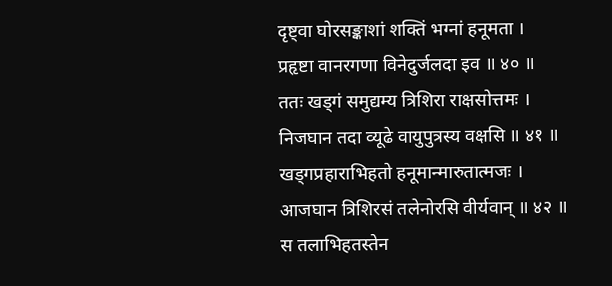दृष्ट्वा घोरसङ्काशां शक्तिं भग्नां हनूमता ।
प्रहृष्टा वानरगणा विनेदुर्जलदा इव ॥ ४० ॥
ततः खड्गं समुद्यम्य त्रिशिरा राक्षसोत्तमः ।
निजघान तदा व्यूढे वायुपुत्रस्य वक्षसि ॥ ४१ ॥
खड्गप्रहाराभिहतो हनूमान्मारुतात्मजः ।
आजघान त्रिशिरसं तलेनोरसि वीर्यवान् ॥ ४२ ॥
स तलाभिहतस्तेन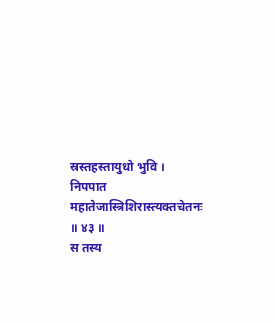स्रस्तहस्तायुधो भुवि ।
निपपात महातेजास्त्रिशिरास्त्यक्तचेतनः ॥ ४३ ॥
स तस्य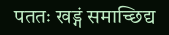पततः खड्गं समाच्छिद्य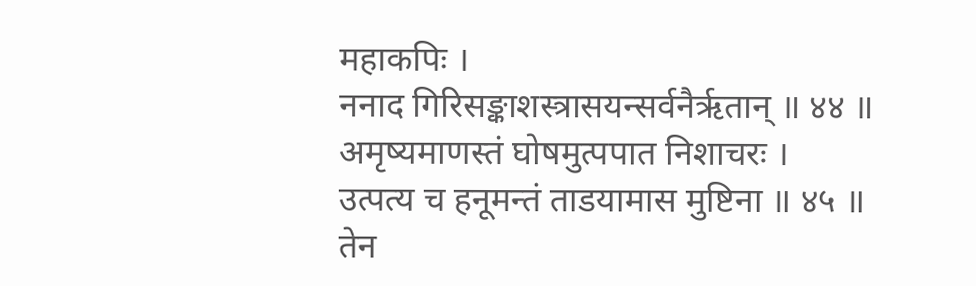महाकपिः ।
ननाद गिरिसङ्काशस्त्रासयन्सर्वनैरृतान् ॥ ४४ ॥
अमृष्यमाणस्तं घोषमुत्पपात निशाचरः ।
उत्पत्य च हनूमन्तं ताडयामास मुष्टिना ॥ ४५ ॥
तेन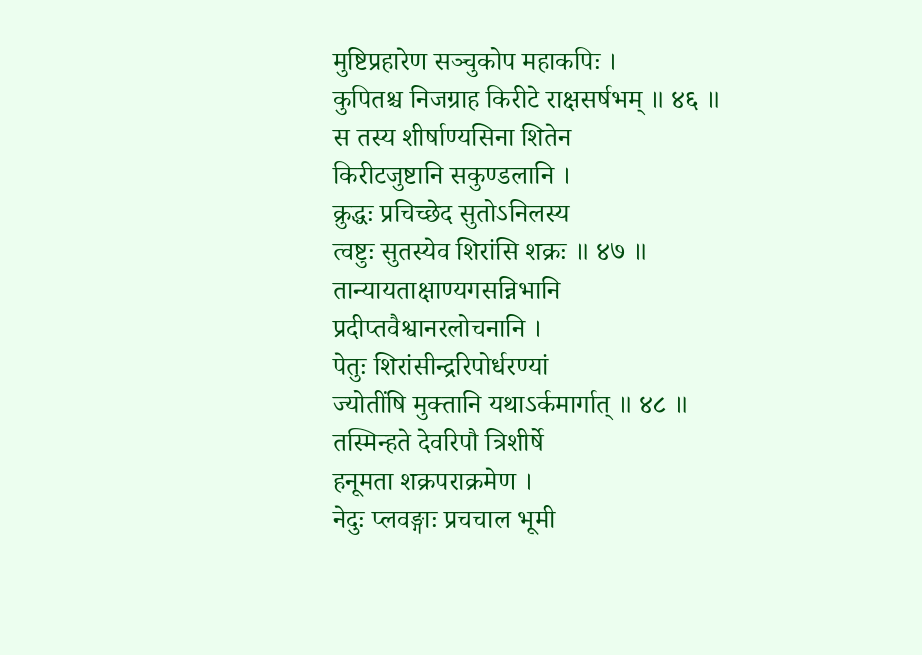मुष्टिप्रहारेण सञ्चुकोप महाकपिः ।
कुपितश्च निजग्राह किरीटे राक्षसर्षभम् ॥ ४६ ॥
स तस्य शीर्षाण्यसिना शितेन
किरीटजुष्टानि सकुण्डलानि ।
क्रुद्धः प्रचिच्छेद सुतोऽनिलस्य
त्वष्टुः सुतस्येव शिरांसि शक्रः ॥ ४७ ॥
तान्यायताक्षाण्यगसन्निभानि
प्रदीप्तवैश्वानरलोचनानि ।
पेतुः शिरांसीन्द्ररिपोर्धरण्यां
ज्योतींषि मुक्तानि यथाऽर्कमार्गात् ॥ ४८ ॥
तस्मिन्हते देवरिपौ त्रिशीर्षे
हनूमता शक्रपराक्रमेण ।
नेदुः प्लवङ्गाः प्रचचाल भूमी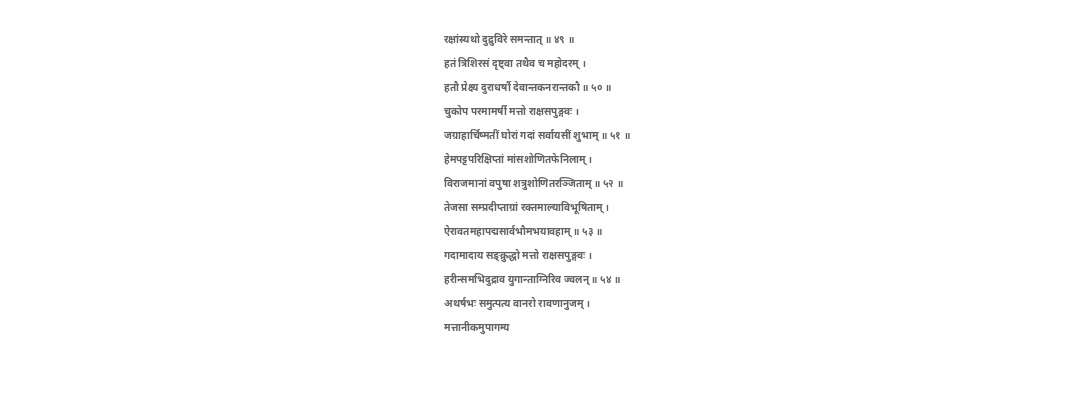रक्षांस्यथो दुद्रुविरे समन्तात् ॥ ४९ ॥
हतं त्रिशिरसं दृष्ट्वा तथैव च महोदरम् ।
हतौ प्रेक्ष्य दुराधर्षौ देवान्तकनरान्तकौ ॥ ५० ॥
चुकोप परमामर्षी मत्तो राक्षसपुङ्गवः ।
जग्राहार्चिष्मतीं घोरां गदां सर्वायसीं शुभाम् ॥ ५१ ॥
हेमपट्टपरिक्षिप्तां मांसशोणितफेनिलाम् ।
विराजमानां वपुषा शत्रुशोणितरञ्जिताम् ॥ ५२ ॥
तेजसा सम्प्रदीप्ताग्रां रक्तमाल्याविभूषिताम् ।
ऐरावतमहापद्मसार्वभौमभयावहाम् ॥ ५३ ॥
गदामादाय सङ्क्रुद्धो मत्तो राक्षसपुङ्गवः ।
हरीन्समभिदुद्राव युगान्ताग्निरिव ज्वलन् ॥ ५४ ॥
अथर्षभः समुत्पत्य वानरो रावणानुजम् ।
मत्तानीकमुपागम्य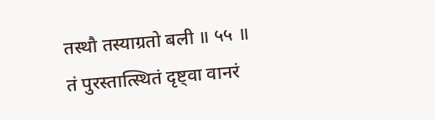तस्थौ तस्याग्रतो बली ॥ ५५ ॥
तं पुरस्तात्स्थितं दृष्ट्वा वानरं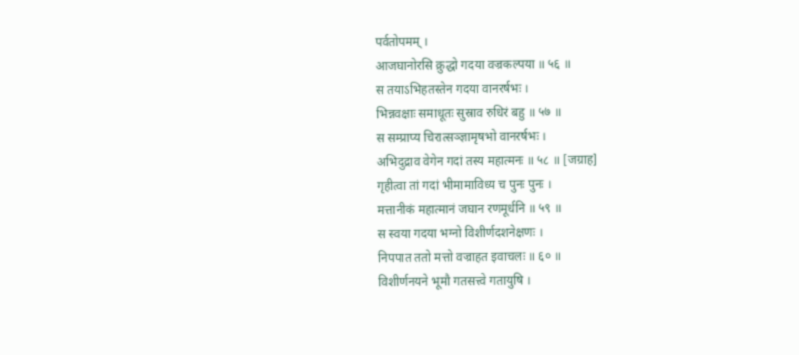पर्वतोपमम् ।
आजघानोरसि क्रुद्धो गदया वज्रकल्पया ॥ ५६ ॥
स तयाऽभिहतस्तेन गदया वानरर्षभः ।
भिन्नवक्षाः समाधूतः सुस्राव रुधिरं बहु ॥ ५७ ॥
स सम्प्राप्य चिरात्सञ्ज्ञामृषभो वानरर्षभः ।
अभिदुद्राव वेगेन गदां तस्य महात्मनः ॥ ५८ ॥ [जग्राह]
गृहीत्वा तां गदां भीमामाविध्य च पुनः पुनः ।
मत्तानीकं महात्मानं जघान रणमूर्धनि ॥ ५९ ॥
स स्वया गदया भग्नो विशीर्णदशनेक्षणः ।
निपपात ततो मत्तो वज्राहत इवाचलः ॥ ६० ॥
विशीर्णनयने भूमौ गतसत्त्वे गतायुषि ।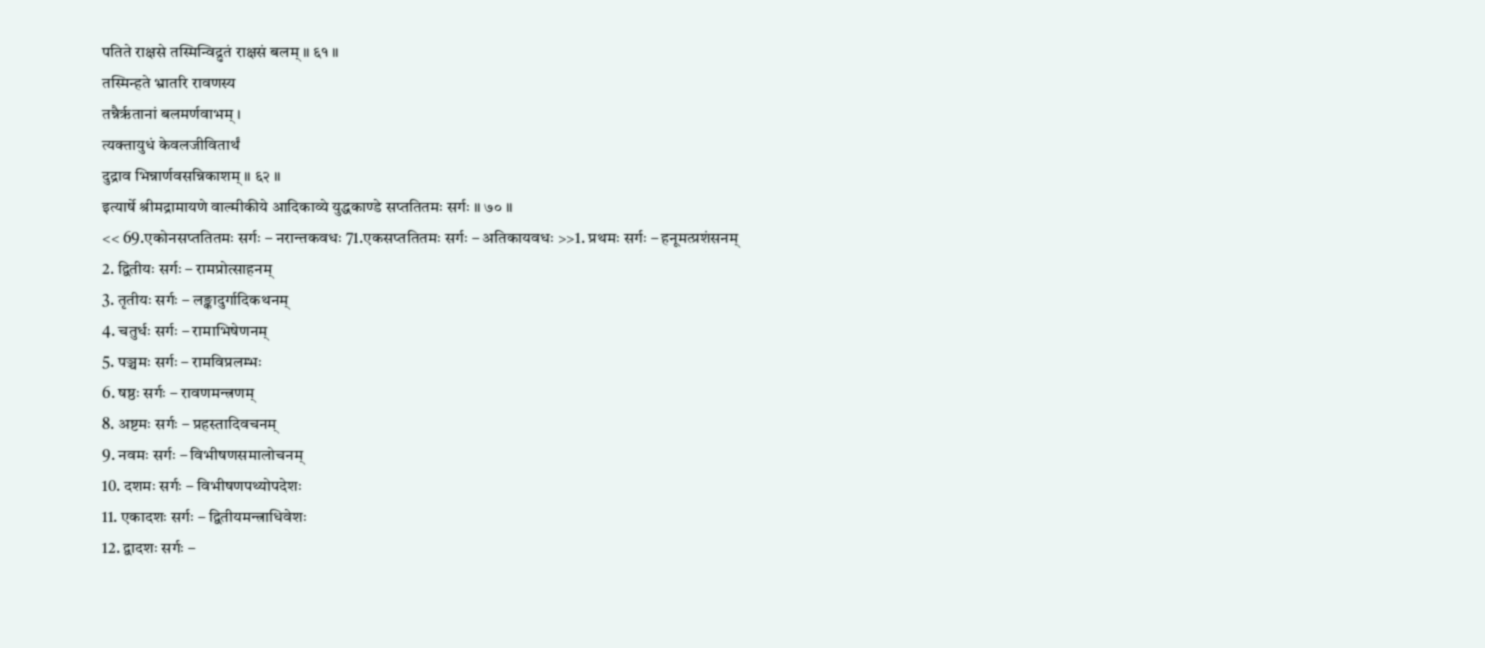पतिते राक्षसे तस्मिन्विद्रुतं राक्षसं बलम् ॥ ६१ ॥
तस्मिन्हते भ्रातरि रावणस्य
तन्नैरृतानां बलमर्णवाभम् ।
त्यक्तायुधं केवलजीवितार्थं
दुद्राव भिन्नार्णवसन्निकाशम् ॥ ६२ ॥
इत्यार्षे श्रीमद्रामायणे वाल्मीकीये आदिकाव्ये युद्धकाण्डे सप्ततितमः सर्गः ॥ ७० ॥
<< 69.एकोनसप्ततितमः सर्गः – नरान्तकवधः 71.एकसप्ततितमः सर्गः – अतिकायवधः >>1. प्रथमः सर्गः – हनूमत्प्रशंसनम्
2. द्वितीयः सर्गः – रामप्रोत्साहनम्
3. तृतीयः सर्गः – लङ्कादुर्गादिकथनम्
4. चतुर्धः सर्गः – रामाभिषेणनम्
5. पञ्चमः सर्गः – रामविप्रलम्भः
6. षष्ठः सर्गः – रावणमन्त्रणम्
8. अष्टमः सर्गः – प्रहस्तादिवचनम्
9. नवमः सर्गः – विभीषणसमालोचनम्
10. दशमः सर्गः – विभीषणपथ्योपदेशः
11. एकादशः सर्गः – द्वितीयमन्त्राधिवेशः
12. द्वादशः सर्गः –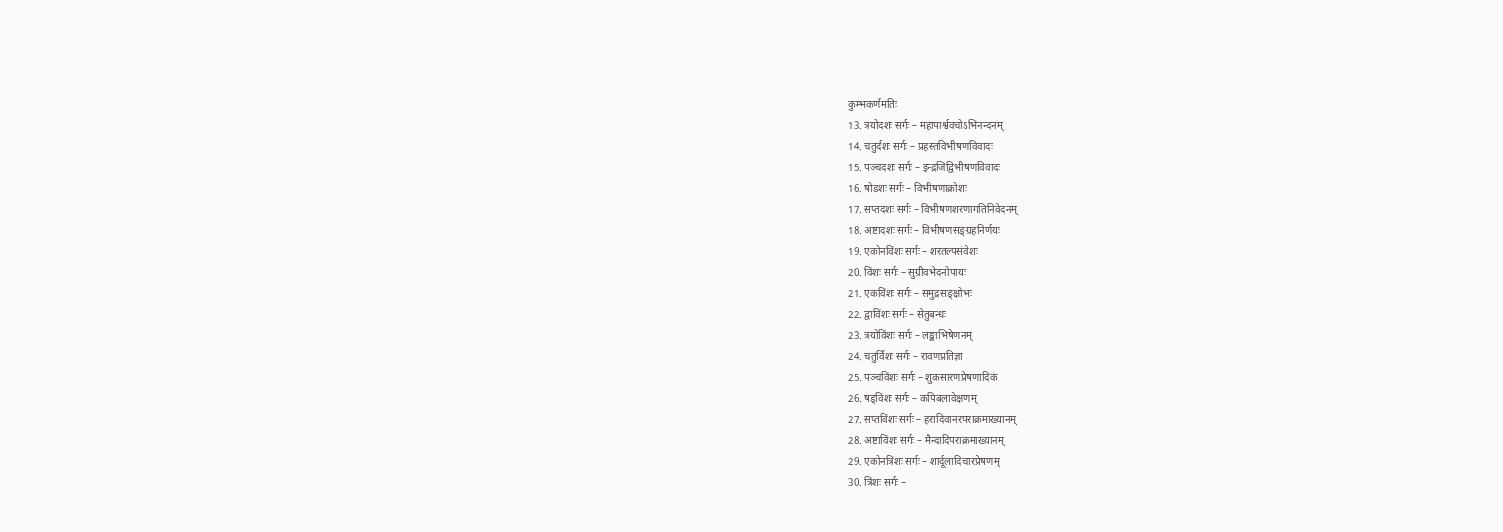कुम्भकर्णमतिः
13. त्रयोदशः सर्गः – महापार्श्ववचोऽभिनन्दनम्
14. चतुर्दशः सर्गः – प्रहस्तविभीषणविवादः
15. पञ्चदशः सर्गः – इन्द्रजिद्विभीषणविवादः
16. षोडशः सर्गः – विभीषणाक्रोशः
17. सप्तदशः सर्गः – विभीषणशरणागतिनिवेदनम्
18. अष्टादशः सर्गः – विभीषणसङ्ग्रहनिर्णयः
19. एकोनविंशः सर्गः – शरतल्पसंवेशः
20. विंशः सर्गः – सुग्रीवभेदनोपायः
21. एकविंशः सर्गः – समुद्रसङ्क्षोभः
22. द्वाविंशः सर्गः – सेतुबन्धः
23. त्रयोविंशः सर्गः – लङ्काभिषेणनम्
24. चतुर्विंशः सर्गः – रावणप्रतिज्ञा
25. पञ्चविंशः सर्गः – शुकसारणप्रेषणादिकं
26. षड्विंशः सर्गः – कपिबलावेक्षणम्
27. सप्तविंशः सर्गः – हरादिवानरपराक्रमाख्यानम्
28. अष्टाविंशः सर्गः – मैन्दादिपराक्रमाख्यानम्
29. एकोनत्रिंशः सर्गः – शार्दूलादिचारप्रेषणम्
30. त्रिंशः सर्गः –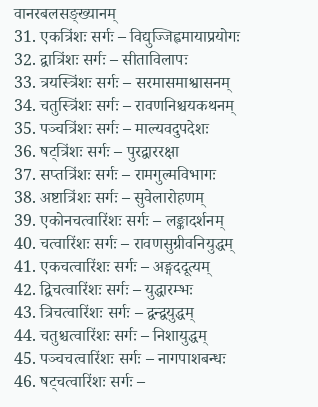वानरबलसङ्ख्यानम्
31. एकत्रिंशः सर्गः – विद्युज्जिह्वमायाप्रयोगः
32. द्वात्रिंशः सर्गः – सीताविलापः
33. त्रयस्त्रिंशः सर्गः – सरमासमाश्वासनम्
34. चतुस्त्रिंशः सर्गः – रावणनिश्चयकथनम्
35. पञ्चत्रिंशः सर्गः – माल्यवदुपदेशः
36. षट्त्रिंशः सर्गः – पुरद्वाररक्षा
37. सप्तत्रिंशः सर्गः – रामगुल्मविभागः
38. अष्टात्रिंशः सर्गः – सुवेलारोहणम्
39. एकोनचत्वारिंशः सर्गः – लङ्कादर्शनम्
40. चत्वारिंशः सर्गः – रावणसुग्रीवनियुद्धम्
41. एकचत्वारिंशः सर्गः – अङ्गददूत्यम्
42. द्विचत्वारिंशः सर्गः – युद्धारम्भः
43. त्रिचत्वारिंशः सर्गः – द्वन्द्वयुद्धम्
44. चतुश्चत्वारिंशः सर्गः – निशायुद्धम्
45. पञ्चचत्वारिंशः सर्गः – नागपाशबन्धः
46. षट्चत्वारिंशः सर्गः –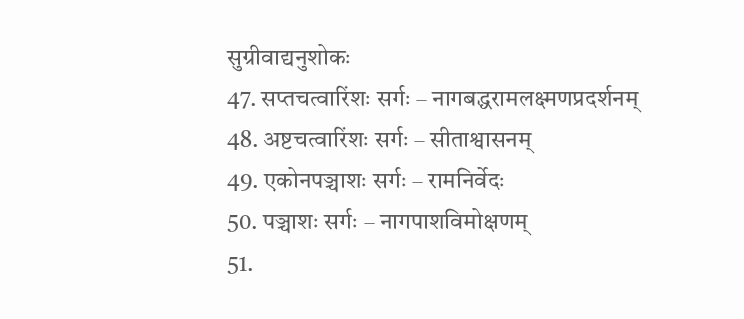सुग्रीवाद्यनुशोकः
47. सप्तचत्वारिंशः सर्गः – नागबद्धरामलक्ष्मणप्रदर्शनम्
48. अष्टचत्वारिंशः सर्गः – सीताश्वासनम्
49. एकोनपञ्चाशः सर्गः – रामनिर्वेदः
50. पञ्चाशः सर्गः – नागपाशविमोक्षणम्
51.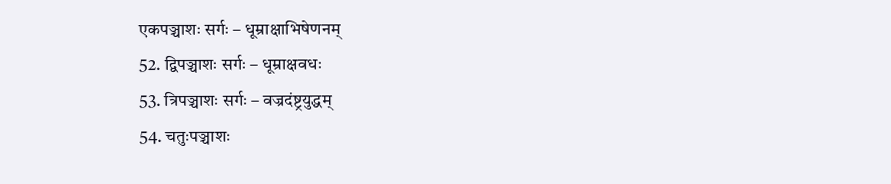एकपञ्चाशः सर्गः – धूम्राक्षाभिषेणनम्
52. द्विपञ्चाशः सर्गः – धूम्राक्षवधः
53. त्रिपञ्चाशः सर्गः – वज्रदंष्ट्रयुद्धम्
54. चतुःपञ्चाशः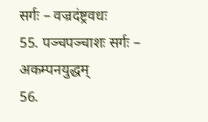सर्गः – वज्रदंष्ट्रवधः
55. पञ्चपञ्चाशः सर्गः – अकम्पनयुद्धम्
56.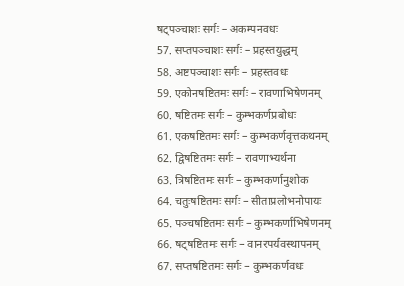षट्पञ्चाशः सर्गः – अकम्पनवधः
57. सप्तपञ्चाशः सर्गः – प्रहस्तयुद्धम्
58. अष्टपञ्चाशः सर्गः – प्रहस्तवधः
59. एकोनषष्टितमः सर्गः – रावणाभिषेणनम्
60. षष्टितमः सर्गः – कुम्भकर्णप्रबोधः
61. एकषष्टितमः सर्गः – कुम्भकर्णवृत्तकथनम्
62. द्विषष्टितमः सर्गः – रावणाभ्यर्थना
63. त्रिषष्टितमः सर्गः – कुम्भकर्णानुशोक
64. चतुःषष्टितमः सर्गः – सीताप्रलोभनोपायः
65. पञ्चषष्टितमः सर्गः – कुम्भकर्णाभिषेणनम्
66. षट्षष्टितमः सर्गः – वानरपर्यवस्थापनम्
67. सप्तषष्टितमः सर्गः – कुम्भकर्णवधः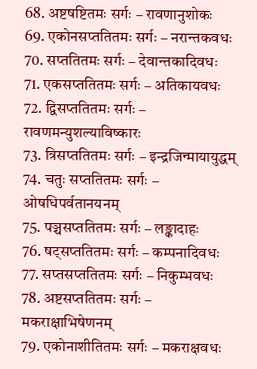68. अष्टषष्टितमः सर्गः – रावणानुशोकः
69. एकोनसप्ततितमः सर्गः – नरान्तकवधः
70. सप्ततितमः सर्गः – देवान्तकादिवधः
71. एकसप्ततितमः सर्गः – अतिकायवधः
72. द्विसप्ततितमः सर्गः – रावणमन्युशल्याविष्कारः
73. त्रिसप्ततितमः सर्गः – इन्द्रजिन्मायायुद्धम्
74. चतुः सप्ततितमः सर्गः – ओषधिपर्वतानयनम्
75. पञ्चसप्ततितमः सर्गः – लङ्कादाहः
76. षट्सप्ततितमः सर्गः – कम्पनादिवधः
77. सप्तसप्ततितमः सर्गः – निकुम्भवधः
78. अष्टसप्ततितमः सर्गः – मकराक्षाभिषेणनम्
79. एकोनाशीतितमः सर्गः – मकराक्षवधः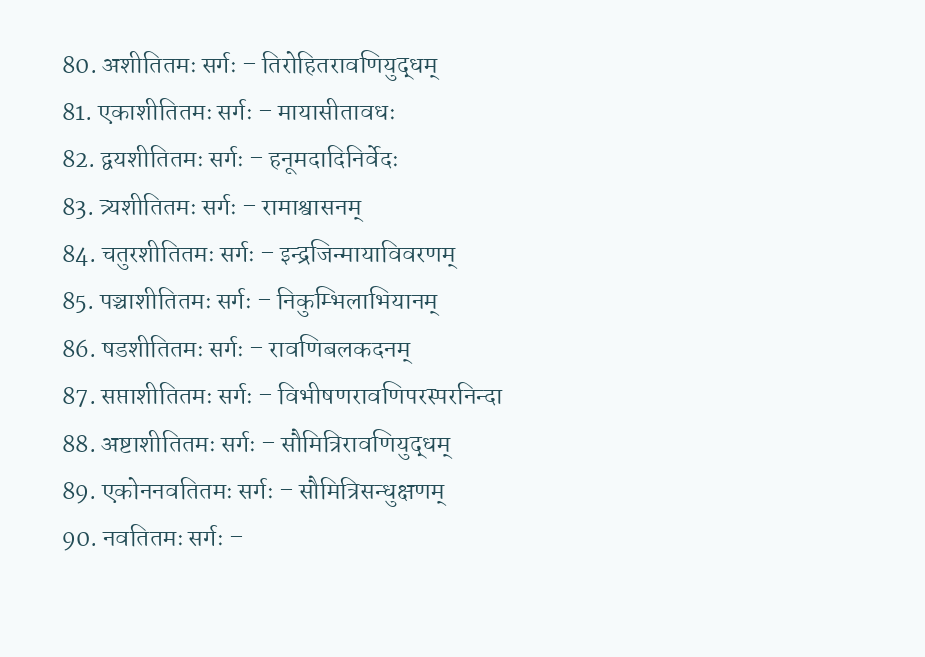80. अशीतितमः सर्गः – तिरोहितरावणियुद्धम्
81. एकाशीतितमः सर्गः – मायासीतावधः
82. द्वयशीतितमः सर्गः – हनूमदादिनिर्वेदः
83. त्र्यशीतितमः सर्गः – रामाश्वासनम्
84. चतुरशीतितमः सर्गः – इन्द्रजिन्मायाविवरणम्
85. पञ्चाशीतितमः सर्गः – निकुम्भिलाभियानम्
86. षडशीतितमः सर्गः – रावणिबलकदनम्
87. सप्ताशीतितमः सर्गः – विभीषणरावणिपरस्परनिन्दा
88. अष्टाशीतितमः सर्गः – सौमित्रिरावणियुद्धम्
89. एकोननवतितमः सर्गः – सौमित्रिसन्धुक्षणम्
90. नवतितमः सर्गः –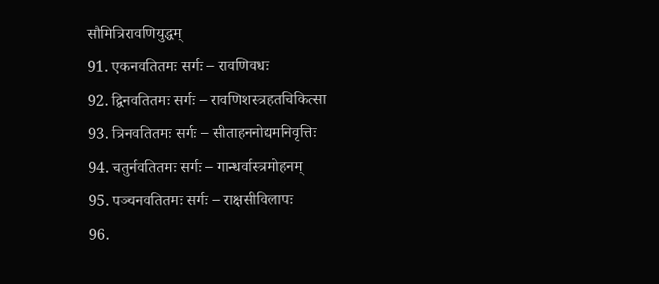सौमित्रिरावणियुद्धम्
91. एकनवतितमः सर्गः – रावणिवधः
92. द्विनवतितमः सर्गः – रावणिशस्त्रहतचिकित्सा
93. त्रिनवतितमः सर्गः – सीताहननोद्यमनिवृत्तिः
94. चतुर्नवतितमः सर्गः – गान्धर्वास्त्रमोहनम्
95. पञ्चनवतितमः सर्गः – राक्षसीविलापः
96.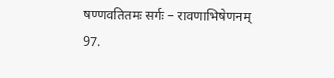षण्णवतितमः सर्गः – रावणाभिषेणनम्
97.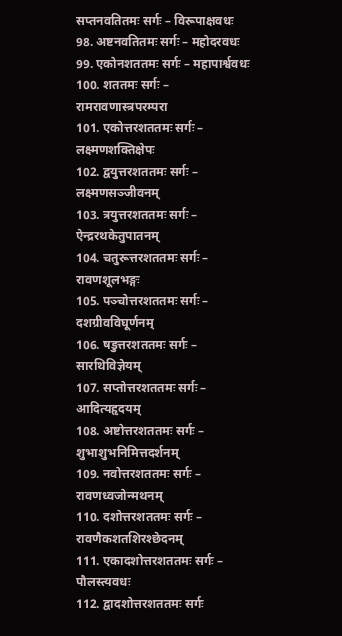सप्तनवतितमः सर्गः – विरूपाक्षवधः
98. अष्टनवतितमः सर्गः – महोदरवधः
99. एकोनशततमः सर्गः – महापार्श्ववधः
100. शततमः सर्गः – रामरावणास्त्रपरम्परा
101. एकोत्तरशततमः सर्गः – लक्ष्मणशक्तिक्षेपः
102. द्वयुत्तरशततमः सर्गः – लक्ष्मणसञ्जीवनम्
103. त्रयुत्तरशततमः सर्गः – ऐन्द्ररथकेतुपातनम्
104. चतुरूत्तरशततमः सर्गः – रावणशूलभङ्गः
105. पञ्चोत्तरशततमः सर्गः – दशग्रीवविघूर्णनम्
106. षडुत्तरशततमः सर्गः – सारथिविज्ञेयम्
107. सप्तोत्तरशततमः सर्गः – आदित्यहृदयम्
108. अष्टोत्तरशततमः सर्गः – शुभाशुभनिमित्तदर्शनम्
109. नवोत्तरशततमः सर्गः – रावणध्वजोन्मथनम्
110. दशोत्तरशततमः सर्गः – रावणैकशतशिरश्छेदनम्
111. एकादशोत्तरशततमः सर्गः – पौलस्त्यवधः
112. द्वादशोत्तरशततमः सर्गः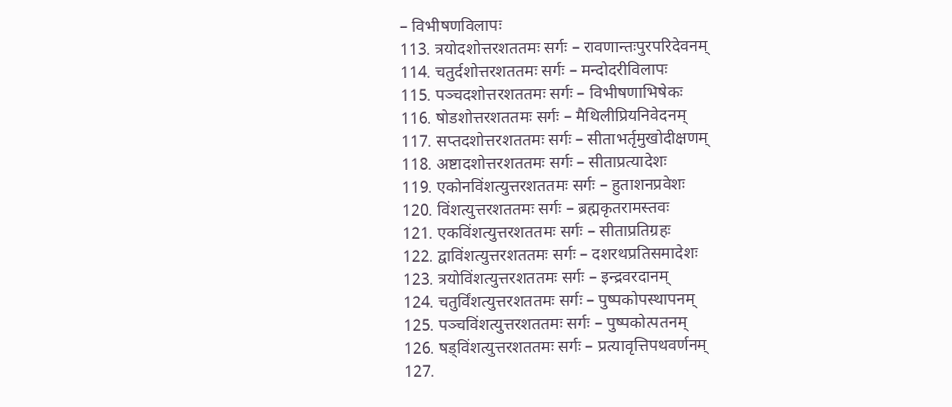– विभीषणविलापः
113. त्रयोदशोत्तरशततमः सर्गः – रावणान्तःपुरपरिदेवनम्
114. चतुर्दशोत्तरशततमः सर्गः – मन्दोदरीविलापः
115. पञ्चदशोत्तरशततमः सर्गः – विभीषणाभिषेकः
116. षोडशोत्तरशततमः सर्गः – मैथिलीप्रियनिवेदनम्
117. सप्तदशोत्तरशततमः सर्गः – सीताभर्तृमुखोदीक्षणम्
118. अष्टादशोत्तरशततमः सर्गः – सीताप्रत्यादेशः
119. एकोनविंशत्युत्तरशततमः सर्गः – हुताशनप्रवेशः
120. विंशत्युत्तरशततमः सर्गः – ब्रह्मकृतरामस्तवः
121. एकविंशत्युत्तरशततमः सर्गः – सीताप्रतिग्रहः
122. द्वाविंशत्युत्तरशततमः सर्गः – दशरथप्रतिसमादेशः
123. त्रयोविंशत्युत्तरशततमः सर्गः – इन्द्रवरदानम्
124. चतुर्विंशत्युत्तरशततमः सर्गः – पुष्पकोपस्थापनम्
125. पञ्चविंशत्युत्तरशततमः सर्गः – पुष्पकोत्पतनम्
126. षड्विंशत्युत्तरशततमः सर्गः – प्रत्यावृत्तिपथवर्णनम्
127.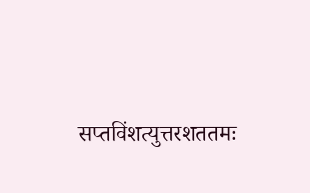सप्तविंशत्युत्तरशततमः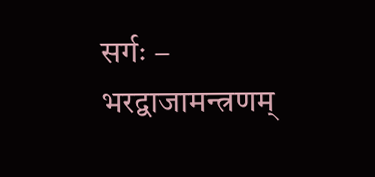सर्गः – भरद्वाजामन्त्रणम्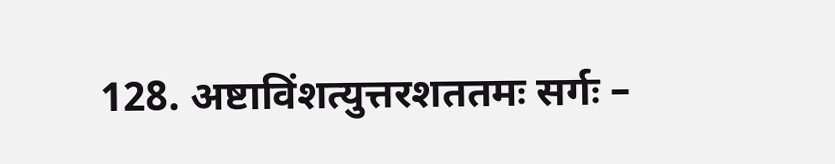128. अष्टाविंशत्युत्तरशततमः सर्गः –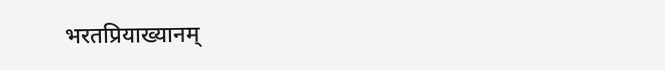भरतप्रियाख्यानम्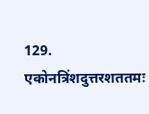129. एकोनत्रिंशदुत्तरशततमः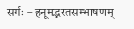सर्गः – हनूमद्भरतसम्भाषणम्